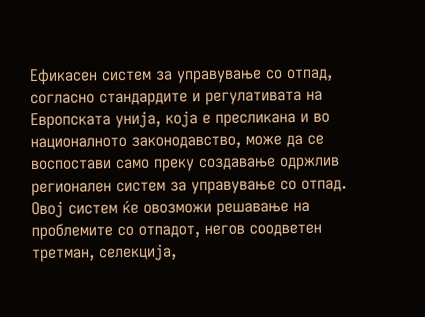Ефикасен систем за управување со отпад, согласно стандардите и регулативата на Европската унија, која е пресликана и во националното законодавство, може да се воспостави само преку создавање одржлив регионален систем за управување со отпад. Овој систем ќе овозможи решавање на проблемите со отпадот, негов соодветен третман, селекција,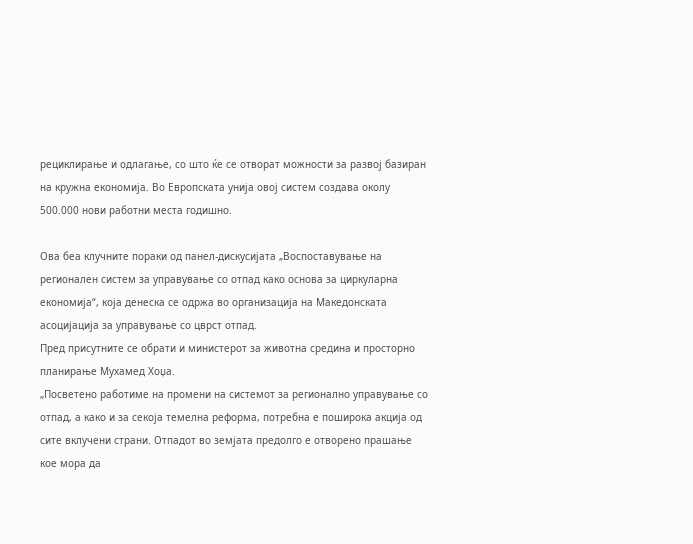рециклирање и одлагање, со што ќе се отворат можности за развој базиран на кружна економија. Во Европската унија овој систем создава околу 500.000 нови работни места годишно.

Ова беа клучните пораки од панел-дискусијата „Воспоставување на регионален систем за управување со отпад како основа за циркуларна економија“, која денеска се одржа во организација на Македонската асоцијација за управување со цврст отпад.
Пред присутните се обрати и министерот за животна средина и просторно планирање Мухамед Хоџа.
„Посветено работиме на промени на системот за регионално управување со отпад, а како и за секоја темелна реформа, потребна е поширока акција од сите вклучени страни. Отпадот во земјата предолго е отворено прашање кое мора да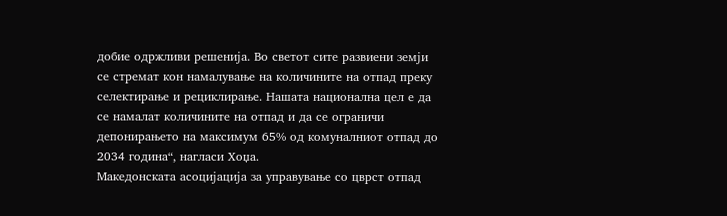добие одржливи решенија. Во светот сите развиени земји се стремат кон намалување на количините на отпад преку селектирање и рециклирање. Нашата национална цел е да се намалат количините на отпад и да се ограничи депонирањето на максимум 65% од комуналниот отпад до 2034 година“, нагласи Хоџа.
Македонската асоцијација за управување со цврст отпад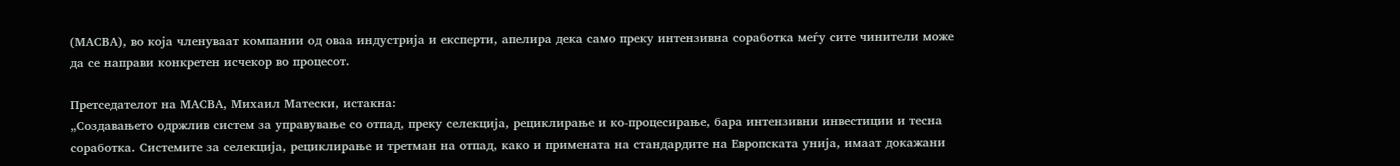(МАСВА), во која членуваат компании од оваа индустрија и експерти, апелира дека само преку интензивна соработка меѓу сите чинители може да се направи конкретен исчекор во процесот.

Претседателот на МАСВА, Михаил Матески, истакна:
„Создавањето одржлив систем за управување со отпад, преку селекција, рециклирање и ко-процесирање, бара интензивни инвестиции и тесна соработка. Системите за селекција, рециклирање и третман на отпад, како и примената на стандардите на Европската унија, имаат докажани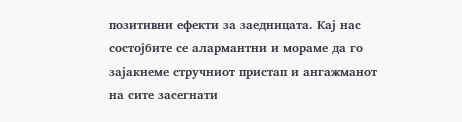позитивни ефекти за заедницата. Кај нас состојбите се алармантни и мораме да го зајакнеме стручниот пристап и ангажманот на сите засегнати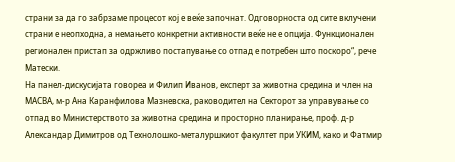страни за да го забрзаме процесот кој е веќе започнат. Одговорноста од сите вклучени страни е неопходна, а немањето конкретни активности веќе не е опција. Функционален регионален пристап за одржливо постапување со отпад е потребен што поскоро“, рече Матески.
На панел-дискусијата говореа и Филип Иванов, експерт за животна средина и член на МАСВА, м-р Ана Каранфилова Мазневска, раководител на Секторот за управување со отпад во Министерството за животна средина и просторно планирање, проф. д-р Александар Димитров од Технолошко-металуршкиот факултет при УКИМ, како и Фатмир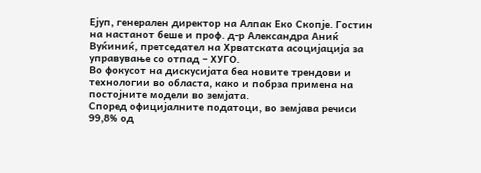Ејуп, генерален директор на Алпак Еко Скопје. Гостин на настанот беше и проф. д-р Александра Аниќ Вуќиниќ, претседател на Хрватската асоцијација за управување со отпад – ХУГО.
Во фокусот на дискусијата беа новите трендови и технологии во областа, како и побрза примена на постојните модели во земјата.
Според официјалните податоци, во земјава речиси 99,8% од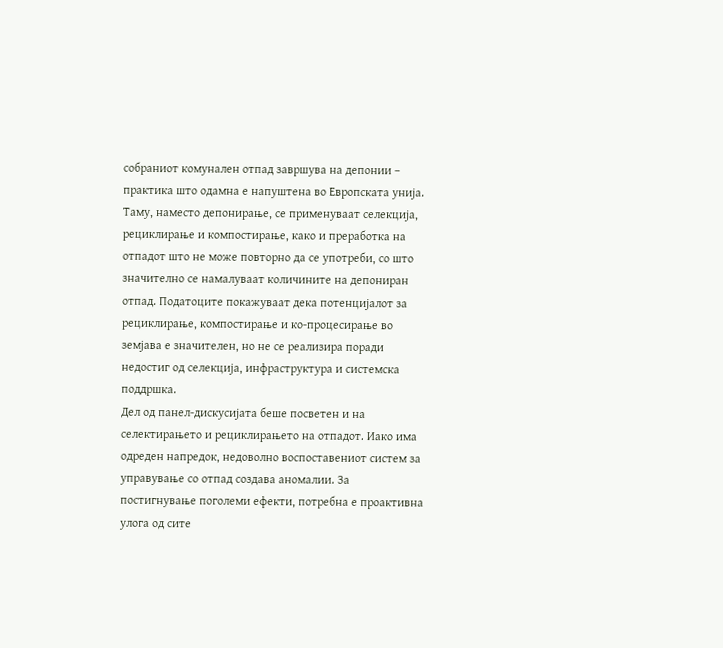собраниот комунален отпад завршува на депонии – практика што одамна е напуштена во Европската унија. Таму, наместо депонирање, се применуваат селекција, рециклирање и компостирање, како и преработка на отпадот што не може повторно да се употреби, со што значително се намалуваат количините на депониран отпад. Податоците покажуваат дека потенцијалот за рециклирање, компостирање и ко-процесирање во земјава е значителен, но не се реализира поради недостиг од селекција, инфраструктура и системска поддршка.
Дел од панел-дискусијата беше посветен и на селектирањето и рециклирањето на отпадот. Иако има одреден напредок, недоволно воспоставениот систем за управување со отпад создава аномалии. За постигнување поголеми ефекти, потребна е проактивна улога од сите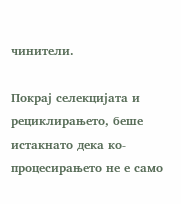чинители.

Покрај селекцијата и рециклирањето, беше истакнато дека ко-процесирањето не е само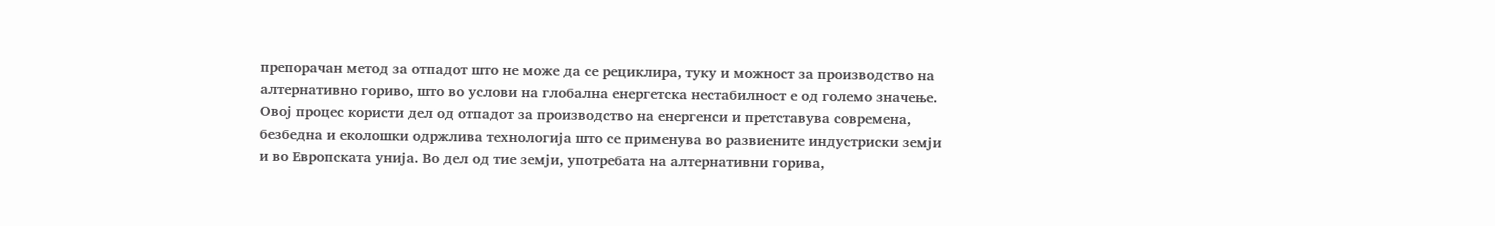препорачан метод за отпадот што не може да се рециклира, туку и можност за производство на алтернативно гориво, што во услови на глобална енергетска нестабилност е од големо значење. Овој процес користи дел од отпадот за производство на енергенси и претставува современа, безбедна и еколошки одржлива технологија што се применува во развиените индустриски земји и во Европската унија. Во дел од тие земји, употребата на алтернативни горива,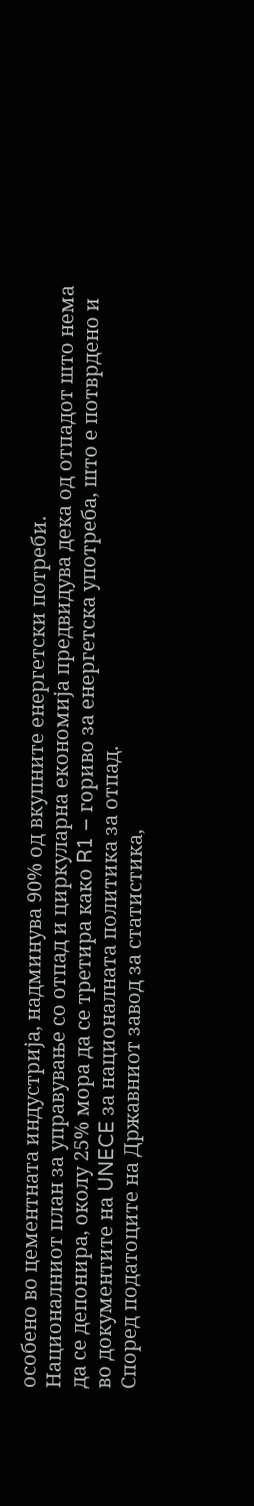особено во цементната индустрија, надминува 90% од вкупните енергетски потреби.
Националниот план за управување со отпад и циркуларна економија предвидува дека од отпадот што нема да се депонира, околу 25% мора да се третира како R1 – гориво за енергетска употреба, што е потврдено и во документите на UNECE за националната политика за отпад.
Според податоците на Државниот завод за статистика,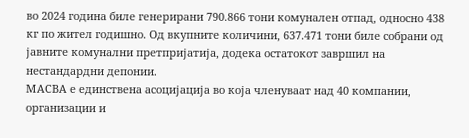во 2024 година биле генерирани 790.866 тони комунален отпад, односно 438 кг по жител годишно. Од вкупните количини, 637.471 тони биле собрани од јавните комунални претпријатија, додека остатокот завршил на нестандардни депонии.
МАСВА е единствена асоцијација во која членуваат над 40 компании, организации и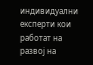индивидуални експерти кои работат на развој на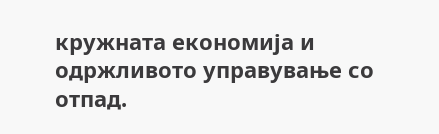кружната економија и одржливото управување со отпад.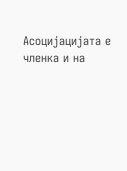Асоцијацијата е членка и на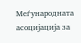Меѓународната асоцијација за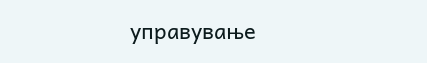управување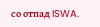со отпад ISWA.